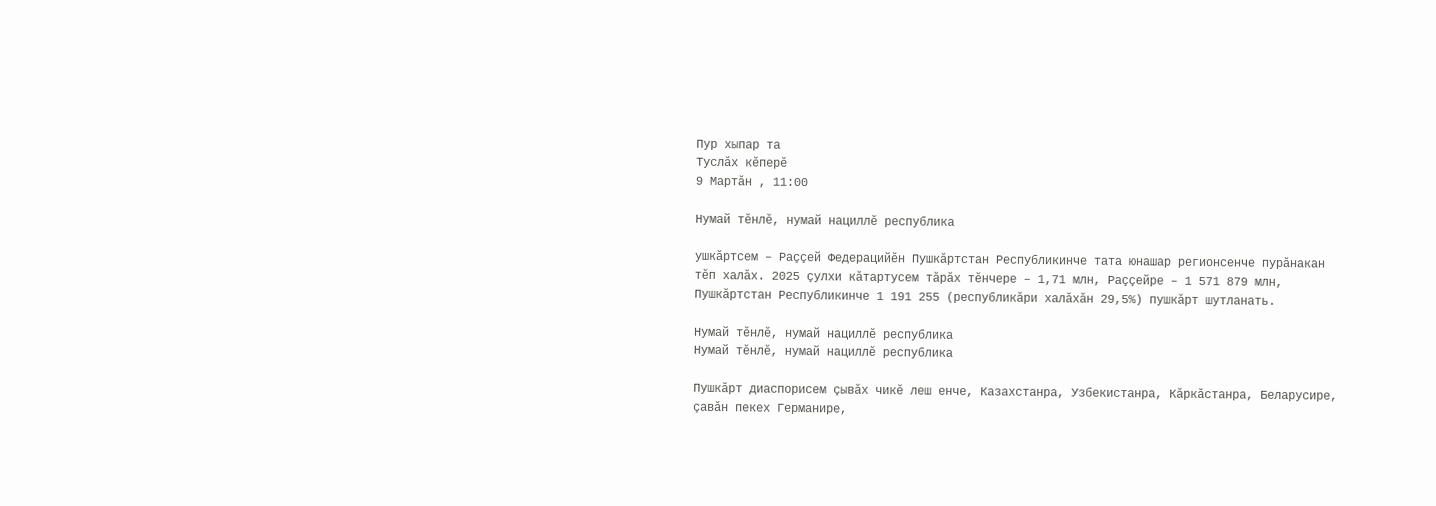Пур хыпар та
Туслăх кĕперĕ
9 Мартӑн , 11:00

Нумай тĕнлĕ, нумай нациллĕ республика

ушкăртсем – Раççей Федерацийĕн Пушкăртстан Республикинче тата юнашар регионсенче пурăнакан тĕп халăх. 2025 çулхи кăтартусем тăрăх тĕнчере – 1,71 млн, Раççейре – 1 571 879 млн, Пушкăртстан Республикинче 1 191 255 (республикăри халăхăн 29,5%) пушкăрт шутланать.

Нумай тĕнлĕ, нумай нациллĕ республика
Нумай тĕнлĕ, нумай нациллĕ республика

Пушкăрт диаспорисем çывăх чикĕ леш енче, Казахстанра, Узбекистанра, Кăркăстанра, Беларусире, çавăн пекех Германире,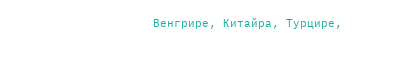Венгрире, Китайра, Турцире,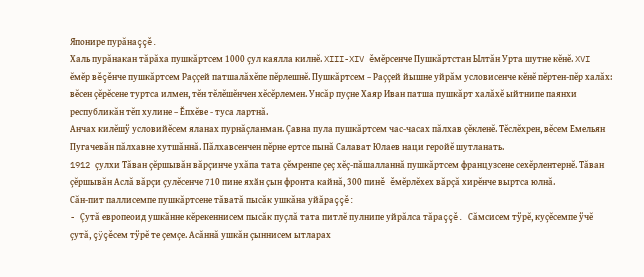Японире пурăнаççĕ.
Халь пурăнакан тăрăха пушкăртсем 1000 çул каялла килнĕ. XIII-XIV ĕмĕрсенче Пушкăртстан Ылтăн Урта шутне кĕнĕ. XVI ĕмĕр вĕçĕнче пушкăртсем Раççей патшалăхĕпе пĕрлешнĕ. Пушкăртсем – Раççей йышне уйрăм условисенче кĕнĕ пĕртен-пĕр халăх: вĕсен çĕрĕсене туртса илмен, тĕн тĕлĕшĕнчен хĕсĕрлемен. Унсăр пуçне Хаяр Иван патша пушкăрт халăхĕ ыйтнипе паянхи республикăн тĕп хулине – Ĕпхĕве - туса лартнă.
Анчах килĕшÿ условийĕсем яланах пурнăçланман. Çавна пула пушкăртсем час-часах пăлхав çĕкленĕ. Тĕслĕхрен, вĕсем Емельян Пугачевăн пăлхавне хутшăннă. Пăлхавсенчен пĕрне ертсе пынă Салават Юлаев наци геройĕ шутланать.
1912 çулхи Тăван çĕршывăн вăрçинче ухăпа тата çĕмренпе çеç хĕç-пăшалланнă пушкăртсем французсене сехĕрлентернĕ. Тăван çĕршывăн Аслă вăрçи çулĕсенче 710 пине яхӑн ҫын фронта кайнă, 300 пинĕ ĕмĕрлĕхех вăрçă хирĕнче выртса юлнă.
Сăн-пит паллисемпе пушкăртсене тăватă пысăк ушкăна уйăраççĕ:
- Çутă европеоид ушкăнне кĕрекеннисем пысăк пуçлă тата питлĕ пулнипе уйрăлса тăраççĕ. Сăмсисем тÿрĕ, куçĕсемпе ÿчĕ çутă, çÿçĕсем тÿрĕ те çемçе. Асăннă ушкăн çыннисем ытларах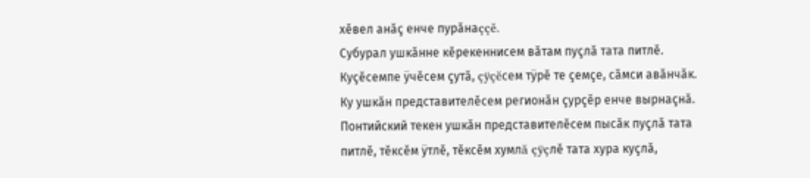хĕвел анăç енче пурăнаççĕ.
Субурал ушкăнне кĕрекеннисем вăтам пуçлă тата питлĕ. Куçĕсемпе ÿчĕсем çутă, çÿçĕсем тÿрĕ те çемçе, сăмси авăнчăк. Ку ушкăн представителĕсем регионăн çурçĕр енче вырнаçнă.
Понтийский текен ушкăн представителĕсем пысăк пуçлă тата питлĕ, тĕксĕм ÿтлĕ, тĕксĕм хумлă çÿçлĕ тата хура куçлă,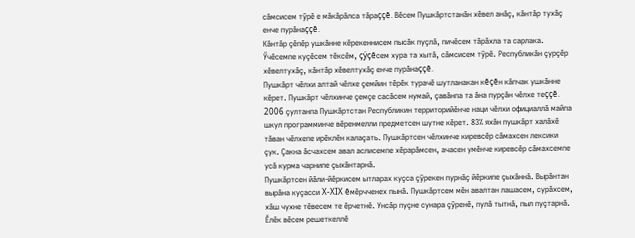сăмсисем тÿрĕ е мăкăрăлса тăраççĕ. Вĕсем Пушкăртстанăн хĕвел анăç, кăнтăр тухăç енче пурăнаççĕ.
Кăнтăр çĕпĕр ушкăнне кĕрекеннисем пысăк пуçлă, пичĕсем тăрăхла та сарлака. Ӳчĕсемпе куçĕсем тĕксĕм, çÿçĕсем хура та хытă, сăмсисем тÿрĕ. Республикăн çурçĕр хĕвелтухăç, кăнтăр хĕвелтухăç енче пурăнаççĕ.
Пушкăрт чĕлхи алтай чĕлхе çемйин тĕрĕк турачĕ шутланакан кĕçĕн кăпчак ушкăнне кĕрет. Пушкăрт чĕлхинче çемçе сасăсем нумай, çавăнпа та ăна пурçăн чĕлхе теççĕ.
2006 çултанпа Пушкăртстан Республикин территорийĕнче наци чĕлхи официаллă майпа шкул программинче вĕренмелли предметсен шутне кĕрет. 83% яхăн пушкăрт халăхĕ тăван чĕлхепе ирĕклĕн калаçать. Пушкăртсен чĕлхинче киревсĕр сăмахсен лексики çук. Çакна ăсчахсем авал аслисемпе хĕрарăмсен, ачасен умĕнче киревсĕр сăмахсемпе усă курма чарнипе çыхăнтарнă.
Пушкăртсен йăли-йĕркисем ытларах куçса çÿрекен пурнăç йĕркипе çыхăннă. Вырăнтан вырăна куçасси X-XIX ĕмĕрчченех пынă. Пушкăртсем мĕн авалтан лашасем, сурăхсем, хăш чухне тĕвесем те ĕрчетнĕ. Унсăр пуçне сунара çÿренĕ, пулă тытнă, пыл пуçтарнă.
Ĕлĕк вĕсем решеткеллĕ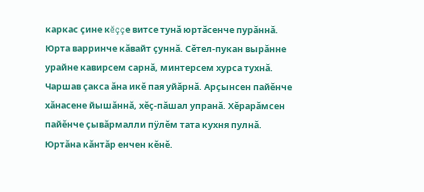каркас çине кĕççе витсе тунă юртăсенче пурăннă. Юрта варринче кăвайт çуннă. Сĕтел-пукан вырăнне урайне кавирсем сарнă, минтерсем хурса тухнă. Чаршав çакса ăна икĕ пая уйăрнă. Арçынсен пайĕнче хăнасене йышăннă, хĕç-пăшал упранă. Хĕрарăмсен пайĕнче çывăрмалли пÿлĕм тата кухня пулнă. Юртăна кăнтăр енчен кĕнĕ.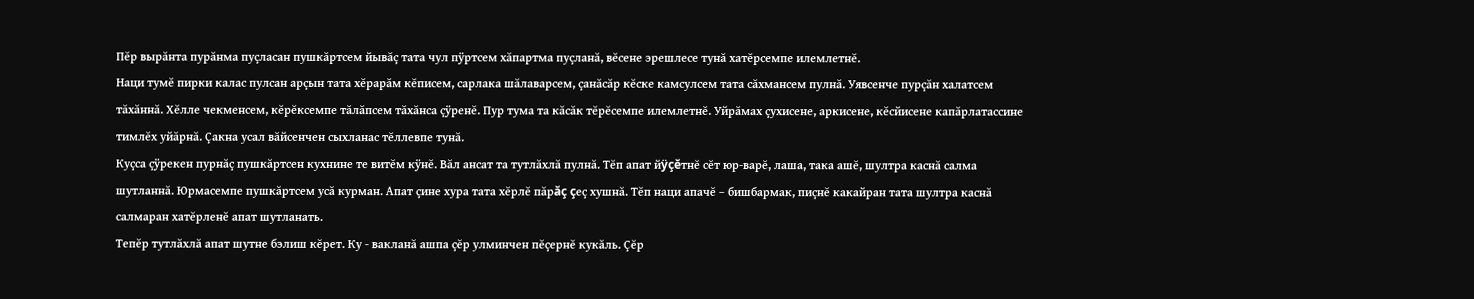Пĕр вырăнта пурăнма пуçласан пушкăртсем йывăç тата чул пÿртсем хăпартма пуçланă, вĕсене эрешлесе тунă хатĕрсемпе илемлетнĕ.
Наци тумĕ пирки калас пулсан арçын тата хĕрарăм кĕписем, сарлака шăлаварсем, çанăсăр кĕске камсулсем тата сăхмансем пулнă. Уявсенче пурçăн халатсем тăхăннă. Хĕлле чекменсем, кĕрĕксемпе тăлăпсем тăхăнса çÿренĕ. Пур тума та кăсăк тĕрĕсемпе илемлетнĕ. Уйрăмах çухисене, аркисене, кĕсйисене капăрлатассине тимлĕх уйăрнă. Çакна усал вăйсенчен сыхланас тĕллевпе тунă.
Куçса çÿрекен пурнăç пушкăртсен кухнине те витĕм кÿнĕ. Вăл ансат та тутлăхлă пулнă. Тĕп апат йÿçĕтнĕ сĕт юр-варĕ, лаша, така ашĕ, шултра каснă салма шутланнă. Юрмасемпе пушкăртсем усă курман. Апат çине хура тата хĕрлĕ пăрăç çеç хушнă. Тĕп наци апачĕ – бишбармак, пиçнĕ какайран тата шултра каснă салмаран хатĕрленĕ апат шутланать.
Тепĕр тутлăхлă апат шутне бэлиш кĕрет. Ку - вакланă ашпа çĕр улминчен пĕçернĕ кукăль. Çĕр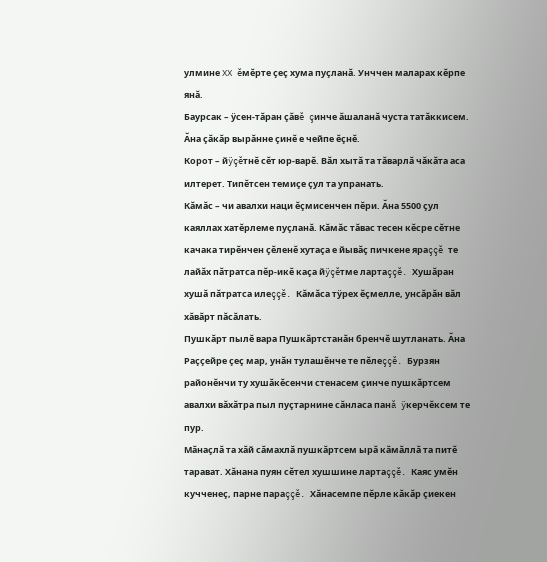улмине XX ĕмĕрте çеç хума пуçланă. Унччен маларах кĕрпе янă.
Баурсак – ÿсен-тăран çăвĕ çинче ăшаланă чуста татăккисем. Ăна çăкăр вырăнне çинĕ е чейпе ĕçнĕ.
Корот – йÿçĕтнĕ сĕт юр-варĕ. Вăл хытă та тăварлă чăкăта аса илтерет. Типĕтсен темиçе çул та упранать.
Кăмăс – чи авалхи наци ĕçмисенчен пĕри. Ăна 5500 çул каяллах хатĕрлеме пуçланă. Кăмăс тăвас тесен кĕсре сĕтне качака тирĕнчен çĕленĕ хутаçа е йывăç пичкене яраççĕ те лайăх пăтратса пĕр-икĕ каçа йÿçĕтме лартаççĕ. Хушăран хушă пăтратса илеççĕ. Кăмăса тÿрех ĕçмелле, унсăрăн вăл хăвăрт пăсăлать.
Пушкăрт пылĕ вара Пушкăртстанăн бренчĕ шутланать. Ăна Раççейре çеç мар, унăн тулашĕнче те пĕлеççĕ. Бурзян районĕнчи ту хушăкĕсенчи стенасем çинче пушкăртсем авалхи вăхăтра пыл пуçтарнине сăнласа панă ÿкерчĕксем те пур.
Мăнаçлă та хăй сăмахлă пушкăртсем ырă кăмăллă та питĕ тарават. Хăнана пуян сĕтел хушшине лартаççĕ. Каяс умĕн кучченеç, парне параççĕ. Хăнасемпе пĕрле кăкăр çиекен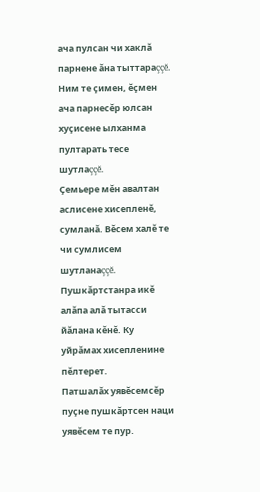ача пулсан чи хаклă парнене ăна тыттараççĕ. Ним те çимен, ĕçмен ача парнесĕр юлсан хуçисене ылханма пултарать тесе шутлаççĕ.
Çемьере мĕн авалтан аслисене хисепленĕ, сумланă. Вĕсем халĕ те чи сумлисем шутланаççĕ. Пушкăртстанра икĕ алăпа алă тытасси йăлана кĕнĕ. Ку уйрăмах хисепленине пĕлтерет.
Патшалăх уявĕсемсĕр пуçне пушкăртсен наци уявĕсем те пур.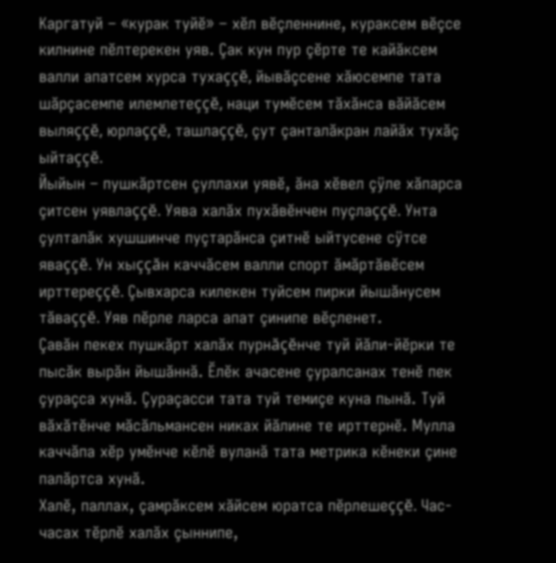Каргатуй – «курак туйĕ» – хĕл вĕçленнине, кураксем вĕçсе килнине пĕлтерекен уяв. Çак кун пур çĕрте те кайăксем валли апатсем хурса тухаççĕ, йывăçсене хăюсемпе тата шăрçасемпе илемлетеççĕ, наци тумĕсем тăхăнса вăйăсем выляççĕ, юрлаççĕ, ташлаççĕ, çут çанталăкран лайăх тухăç ыйтаççĕ.
Йыйын – пушкăртсен çуллахи уявĕ, ăна хĕвел çÿле хăпарса çитсен уявлаççĕ. Уява халăх пухăвĕнчен пуçлаççĕ. Унта çулталăк хушшинче пуçтарăнса çитнĕ ыйтусене сÿтсе яваççĕ. Ун хыççăн каччăсем валли спорт ăмăртăвĕсем ирттереççĕ. Çывхарса килекен туйсем пирки йышăнусем тăваççĕ. Уяв пĕрле ларса апат çинипе вĕçленет.
Çавăн пекех пушкăрт халăх пурнăçĕнче туй йăли-йĕрки те пысăк вырăн йышăннă. Ĕлĕк ачасене çуралсанах тенĕ пек çураçса хунă. Çураçасси тата туй темиçе куна пынă. Туй вăхăтĕнче мăсăльмансен никах йăлине те ирттернĕ. Мулла каччăпа хĕр умĕнче кĕлĕ вуланă тата метрика кĕнеки çине палăртса хунă.
Халĕ, паллах, çамрăксем хăйсем юратса пĕрлешеççĕ. Час-часах тĕрлĕ халăх çыннипе,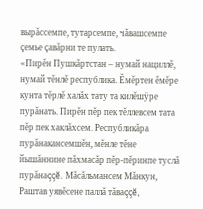вырăссемпе, тутарсемпе, чăвашсемпе çемье çавăрни те пулать.
«Пирĕн Пушкăртстан – нумай нациллĕ, нумай тĕнлĕ республика. Ĕмĕртен ĕмĕре кунта тĕрлĕ халăх тату та килĕшÿре пурăнать. Пирĕн пĕр пек тĕллевсем тата пĕр пек хаклăхсем. Республикăра пурăнакансемшĕн, мĕнле тĕне йышăннине пăхмасăр пĕр-пĕринпе туслă пурăнаççĕ. Мăсăльмансем Мăнкун, Раштав уявĕсене паллă тăваççĕ,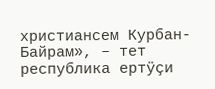христиансем Курбан-Байрам», – тет республика ертÿçи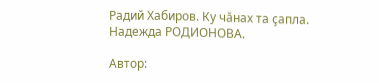Радий Хабиров. Ку чăнах та çапла.
Надежда РОДИОНОВА.

Автор: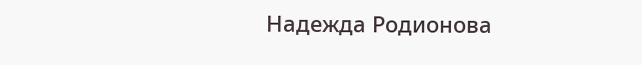Надежда Родионова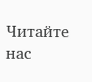Читайте нас